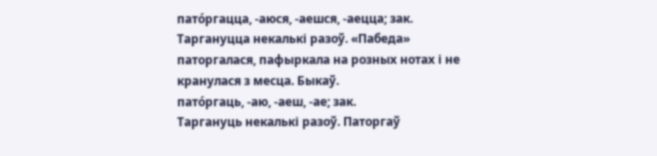пато́ргацца, ‑аюся, ‑аешся, ‑аецца; зак.
Таргануцца некалькі разоў. «Пабеда» паторгалася, пафыркала на розных нотах і не кранулася з месца. Быкаў.
пато́ргаць, ‑аю, ‑аеш, ‑ае; зак.
Таргануць некалькі разоў. Паторгаў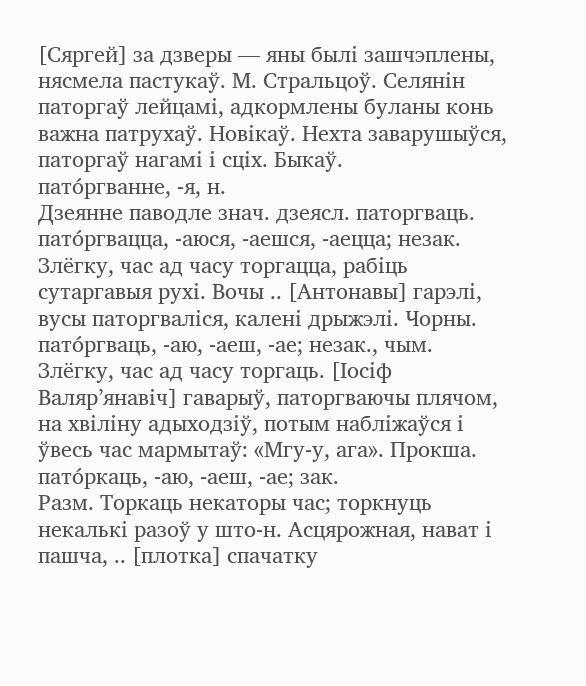[Сяргей] за дзверы — яны былі зашчэплены, нясмела пастукаў. М. Стральцоў. Селянін паторгаў лейцамі, адкормлены буланы конь важна патрухаў. Новікаў. Нехта заварушыўся, паторгаў нагамі і сціх. Быкаў.
пато́ргванне, ‑я, н.
Дзеянне паводле знач. дзеясл. паторгваць.
пато́ргвацца, ‑аюся, ‑аешся, ‑аецца; незак.
Злёгку, час ад часу торгацца, рабіць сутаргавыя рухі. Вочы .. [Антонавы] гарэлі, вусы паторгваліся, калені дрыжэлі. Чорны.
пато́ргваць, ‑аю, ‑аеш, ‑ае; незак., чым.
Злёгку, час ад часу торгаць. [Іосіф Валяр’янавіч] гаварыў, паторгваючы плячом, на хвіліну адыходзіў, потым набліжаўся і ўвесь час мармытаў: «Мгу-у, ага». Прокша.
пато́ркаць, ‑аю, ‑аеш, ‑ае; зак.
Разм. Торкаць некаторы час; торкнуць некалькі разоў у што‑н. Асцярожная, нават і пашча, .. [плотка] спачатку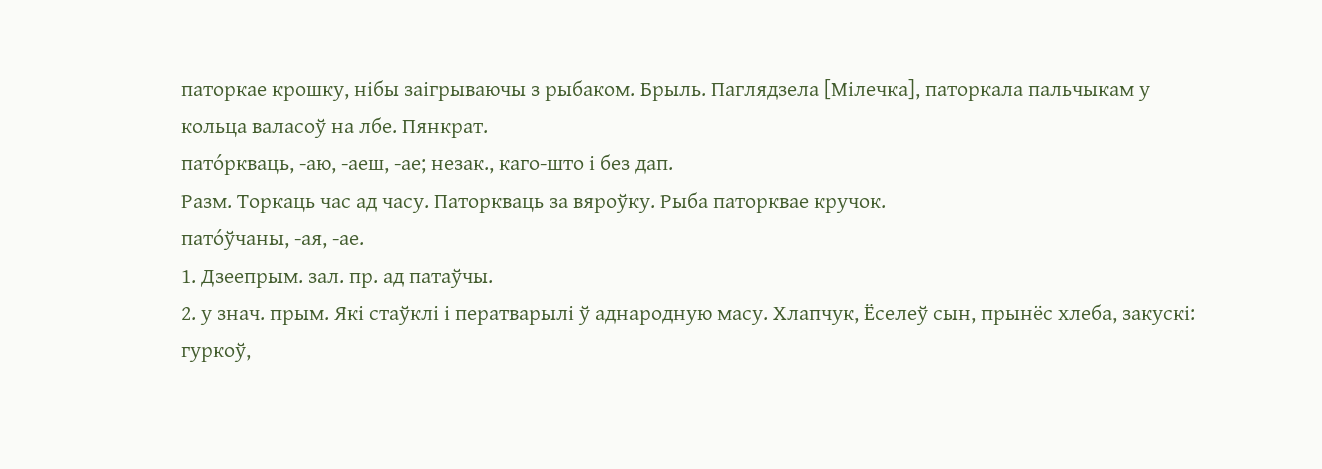паторкае крошку, нібы заігрываючы з рыбаком. Брыль. Паглядзела [Мілечка], паторкала пальчыкам у кольца валасоў на лбе. Пянкрат.
пато́ркваць, ‑аю, ‑аеш, ‑ае; незак., каго-што і без дап.
Разм. Торкаць час ад часу. Паторкваць за вяроўку. Рыба паторквае кручок.
пато́ўчаны, ‑ая, ‑ае.
1. Дзеепрым. зал. пр. ад патаўчы.
2. у знач. прым. Які стаўклі і ператварылі ў аднародную масу. Хлапчук, Ёселеў сын, прынёс хлеба, закускі: гуркоў,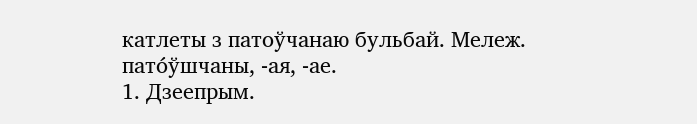катлеты з патоўчанаю бульбай. Мележ.
пато́ўшчаны, ‑ая, ‑ае.
1. Дзеепрым.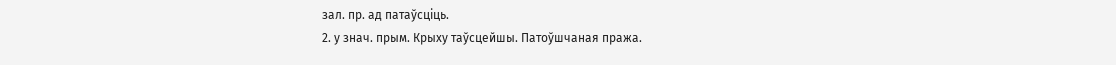зал. пр. ад патаўсціць.
2. у знач. прым. Крыху таўсцейшы. Патоўшчаная пража.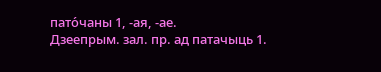пато́чаны 1, ‑ая, ‑ае.
Дзеепрым. зал. пр. ад патачыць 1.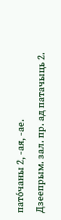пато́чаны 2, ‑ая, ‑ае.
Дзеепрым. зал. пр. ад патачыць 2.